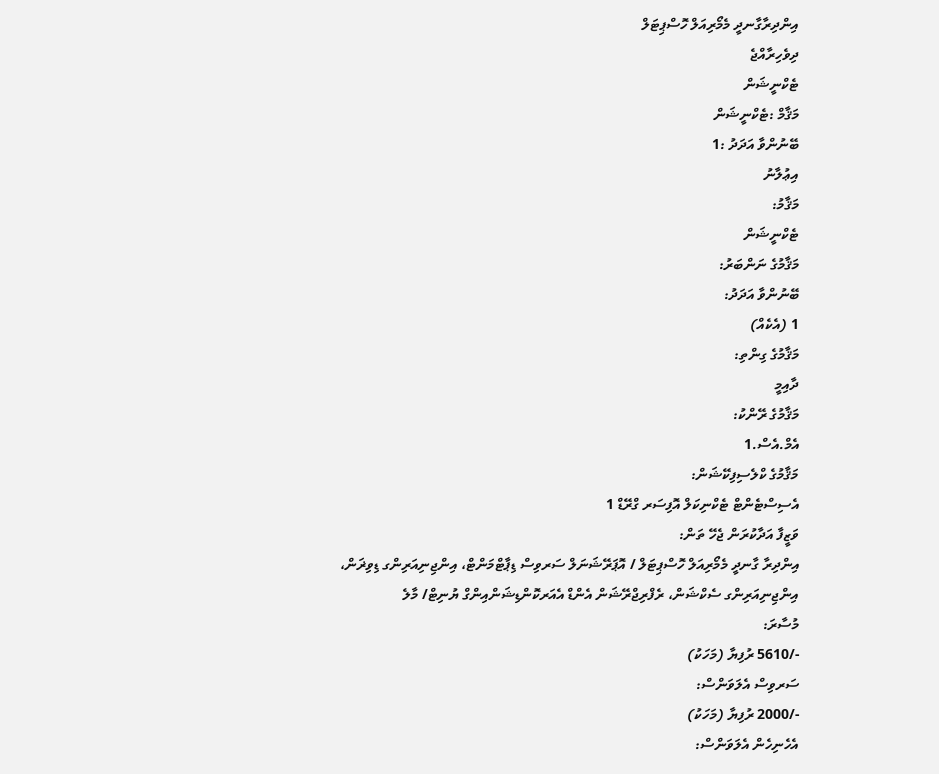އިންދިރާގާނދީ މެމޯރިއަލް ހޮސްޕިޓަލް
ދިވެހިރާއްޖެ
ޓެކްނީޝަން
މަޤާމް :ޓެކްނީޝަން
ބޭނުންވާ އަދަދު :1
އިޢުލާނު
މަޤާމު:
ޓެކްނީޝަން
މަޤާމުގެ ނަންބަރު:
ބޭނުންވާ އަދަދު:
1 (އެކެއް)
މަޤާމުގެ ގިންތި:
ދާއިމީ
މަޤާމުގެ ރޭންކު:
އެމް.އެސް.1
މަޤާމުގެ ކްލެސިފިކޭޝަން:
އެސިސްޓެންޓް ޓެކްނިކަލް އޮފިސަރ ގްރޭޑް 1
ވަޒީފާ އަދާކުރަން ޖެހޭ ތަން:
އިންދިރާ ގާނދީ މެމޯރިއަލް ހޮސްޕިޓަލް / އޮޕަރޭޝަނަލް ސަރވިސް ޑިޕާޓްމަންޓް، އިންޖިނިއަރިންގ ޑިވިޜަން،  އިންޖިނިއަރިންގ ސެކްޝަން، ރެފްރިޖްރޭޝަން އެންޑް އެއަރކޮންޑިޝަންއިންގް ޔުނިޓް/ މާލެ
މުސާރަ:
-/5610 ރުފިޔާ (މަހަކު)
ސަރވިސް އެލަވަންސް:
-/2000 ރުފިޔާ (މަހަކު)
އެހެނިހެން އެލަވަންސް: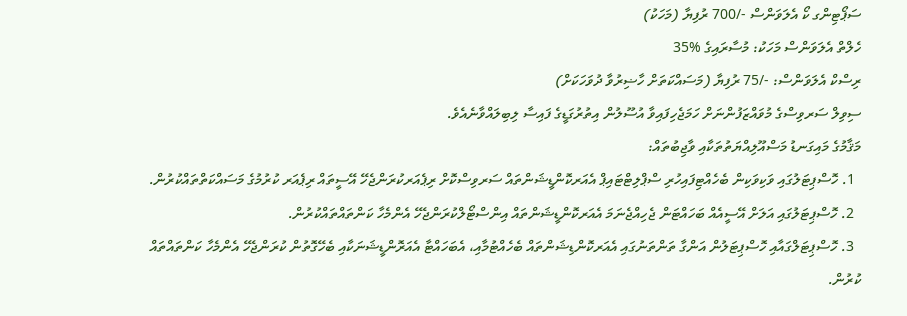ސަޕޯޓިންގ ކޯ އެލަވަންސް -/700 ރުފިޔާ (މަހަކު)
ހެލްތް އެލަވަންސް މަހަކު: މުސާރައިގެ %35
ރިސްކް އެލަވަންސް: -/75 ރުފިޔާ (މަސައްކަތަށް ހާޟިރުވާ ދުވަހަކަށް)
ސިވިލް ސަރވިސްގެ މުވައްޒަފުންނަށް ހަމަޖެހިފައިވާ އުސޫލުން އިތުރުގަޑީގެ ފައިސާ ލިބިލައްވާނެއެވެ.
މަޤާމުގެ މައިގަނޑު މަސްއޫލިއްޔަތުތަކާއި ވާޖިބުތައް:
  1. ހޮސްޕިޓަލުގައި ވަކިވަކިން ބެހެއްޓިފައިހުރި ސްޕްލިޓްޓައިޕް އެއަރކޮންޑީޝަންތައް ސަރވިސްކޮށް ރިޕެއަރކުރަންޖެހޭ އޭސީތައް ރިޕެއަރ ކުރުމުގެ މަސައްކަތްތައްކުރުން.
  2. ހޮސްޕިޓަލުގައި އަލަށް އޭސީއެއް ބަހައްޓަން ޖެހިއްޖެނަމަ އެއަރކޮންޑީޝަންތައް އިންސްޓޯލްކުރަންޖެހޭ އެންމެހާ ކަންތައްތައްކުރުން.
  3. ހޮސްޕިޓަލްގައާއި ހޮސްޕިޓަލުން އަންގާ ތަންތަނުގައި އެއަރކޮންޑިޝަންތައް ބެހެއްޓުމާއި، އެބަހައްޓާ އެއަރޮންޑީޝަނަކާއި ބެހޭގޮތުން ކުރަންޖެހޭ އެންމެހާ ކަންތައްތައް ކުރުން.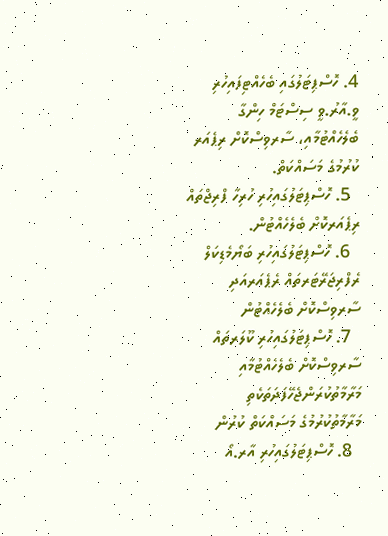4. ހޮސްޕިޓަލުގައި ބެހެއްޓިފައިހުރި ވީ.އާރު.ވީ ސިސްޓަމް ހިންގާ ބެލެހެއްޓުމާއި، ސާރވިސްކޮށް ރިޕެއަރ ކުރުމުގެ މަސައްކަތް.
  5. ހޮސްޕިޓަލުގައިހުރި ހުރިހާ ފްރިޖްތައް ރިޕެއަރކޮށް ބެލެހެއްޓުން.
  6. ހޮސްޕިޓަލުގައިހުރި ބަޔޯމެޑިކަލް ރެފްރިޖަރޭޓަރތައް ރެޕެއަރއަދި ސާރވިސްކޮށް ބެލެހެއްޓުން
  7. ހޮސްޕިޓަލުގައިހުރި ކޫލަރތައް ސާރވިސްކޮށް ބެލެހެއްޓުމާއި މަރާމާތުކުރަންޖެހޭފަދަތަކެތި މަރާމާތުކުރުމުގެ މަސައްކަތް ކުރުން
  8. ހޮސްޕިޓަލުގައިހުރި އާރ.އޯ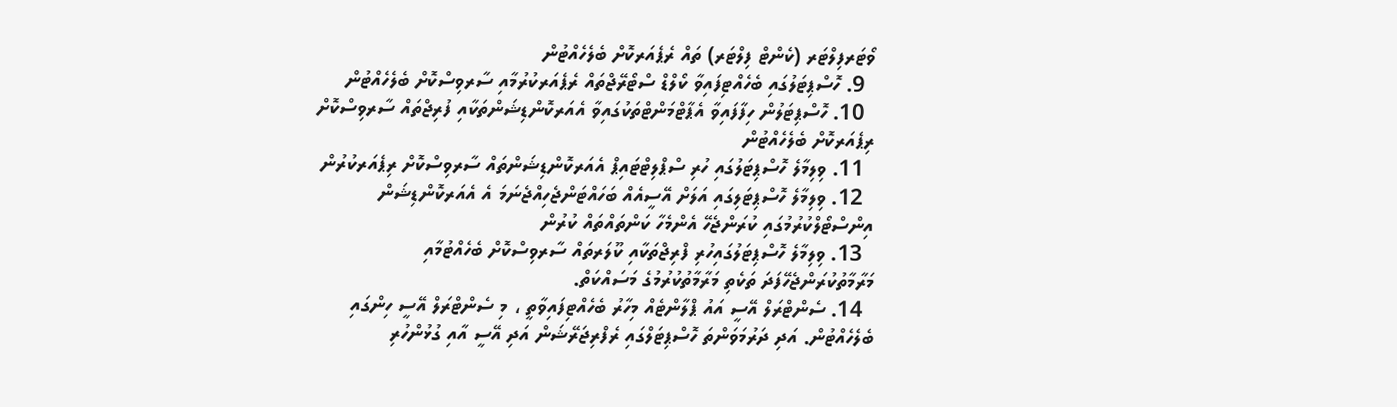ވޯޓަރފިލްޓަރ (ކެންޓް ފިލްޓަރ) ތައް ރެޕެއަރކޮށް ބެލެހެއްޓުން
  9. ހޮސްޕިޓަލުގައި ބެހެއްޓިފައިވާ ކޯލްޑް ސްޓޯރޭޖްތައް ރެޕެއަރކުރުމާއި ސާރވިސްކޮށް ބެލެހެއްޓުން
  10. ހޮސްޕިޓަލުން ހިފާފައިވާ އެޕާޓްމަންޓްތަކުގައިވާ އެއަރކޮންޑިޝަންތަކާއި ފުރިޖްތައް ސާރވިސްކޮށް ރިޕެއަރކޮށް ބެލެހެއްޓުން
  11. ވިލިމާލެ ހޮސްޕިޓަލުގައި ހުރި ސްޕްލިޓްޓައިޕް އެއަރކޮންޑިޝަންތައް ސާރވިސްކޮށް ރިޕެއަރކުރުން
  12. ވިލިމާލެ ހޮސްޕިޓަލިގައި އަލަށް އޭސީއެއް ބަހައްޓަންޖެހިއްޖެނަމަ އެ އެއަރކޮންޑިޝަން އިންސްޓޯލްކުރުމުގައި ކުރަންޖެހޭ އެންމެހާ ކަންތައްތައް ކުރުން
  13. ވިލިމާލެ ހޮސްޕިޓަލުގައިހުރި ފްރިޖްތަކާއި ކޫލަރތައް ސާރވިސްކޮށް ބެހެއްޓުމާއި މަރާމާތުކުރަންޖެހޭފަދަ ތަކެތި މަރާމާތުކުރުމުގެ މަސައްކަތް.
  14. ސެންޓްރަލް އޭސީ އައު ޕްލާންޓެއް މިހާރު ބެހެއްޓިފައިވާތީ ، މި ސެންޓްރަލް އޭސީ ހިންގައި ބެލެހެއްޓުން. އަދި ދަރުމަވަންތަ ހޮސްޕިޓަލްގައި ރެފްރިޖަރޭޝަން އަދި އޭސީ އާއި ގުޅުންހުރި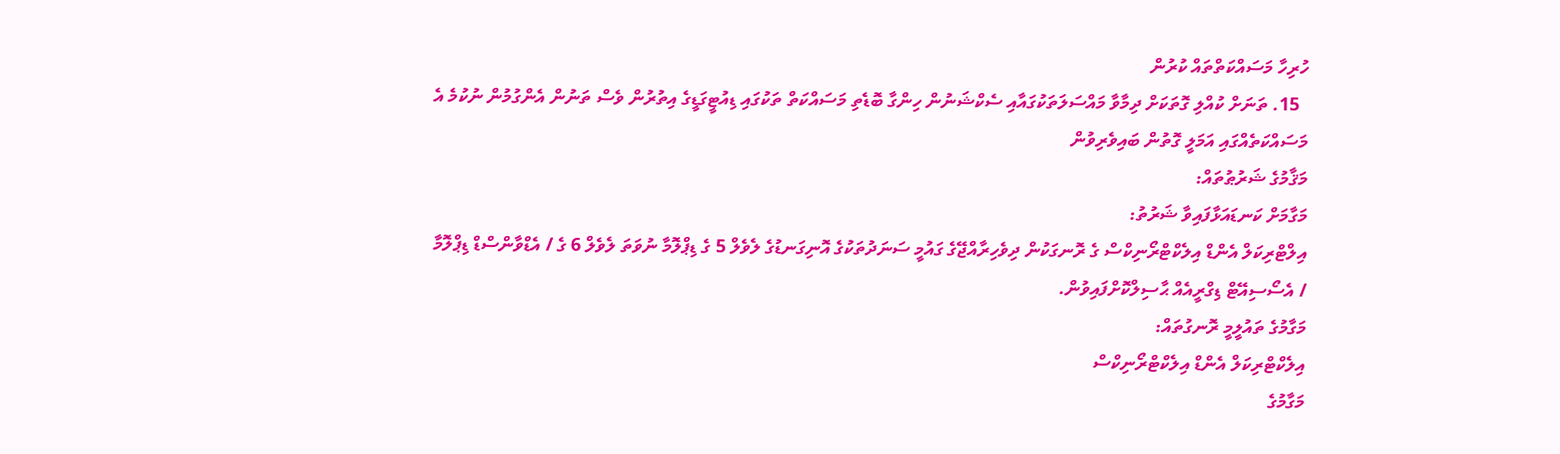ހުރިހާ މަސައްކަތްތައް ކުރުން
  15. ތަނަށް ކުއްލި ގޮތަކަށް ދިމާވާ މައްސަލަތަކުގައާއި ސެކްޝަނުން ހިންގާ ބޮޑެތި މަސައްކަތް ތަކުގައި ޑިއުޓީގަޑީގެ އިތުރުން ވެސް ތަނުން އެންގުމުން ނުކުމެ އެ މަސައްކަތެއްގައި އަމަލީ ގޮތުން ބައިވެރިވުން
މަޤާމުގެ ޝަރުޠުތައް:
މަގާމަށް ކަނޑައަޅާފައިވާ ޝަރުތު:
އިލްޓްރިކަލް އެންޑް އިލެކްޓްރޯނިކްސް ގެ ރޮނގަކުން ދިވެހިރާއްޖޭގެ ގައުމީ ސަނަދުތަކުގެ އޮނިގަނޑުގެ ލެވެލް 5 ގެ ޑިޕްލޮމާ ނުވަތަ ލެވެލް 6 ގެ / އެޑްވާންސްޑް ޑިޕްލޮމާ / އެސޯސިއޭޓް ޑިގްރީއެއް ޙާސިލްކޮށްފައިވުން.
މަގާމުގެ ތައުލީމީ ރޮނގުތައް:
އިލެކްޓްރިކަލް އެންޑް އިލެކްޓްރޯނިކްސް
މަގާމުގެ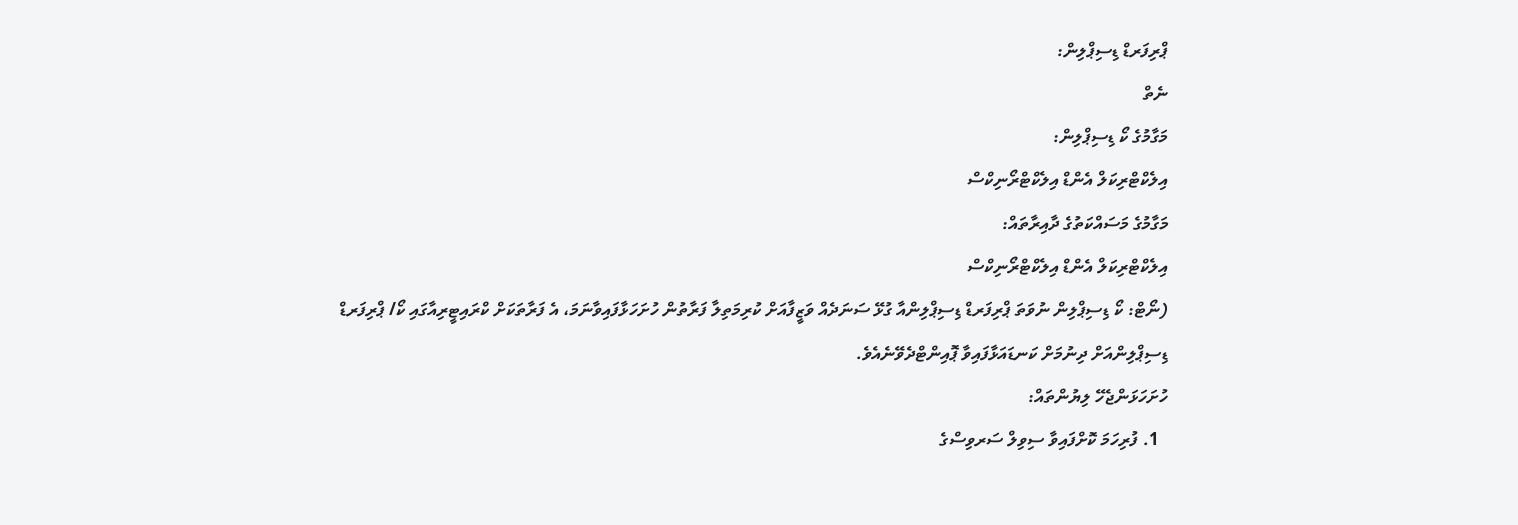ޕްރިފަރޑް ޑިސިޕްލިން:
ނެތް
މަގާމުގެ ކޯ ޑިސިޕްލިން:
އިލެކްޓްރިކަލް އެންޑް އިލެކްޓްރޯނިކްސް
މަގާމުގެ މަސައްކަތުގެ ދާއިރާތައް:
އިލެކްޓްރިކަލް އެންޑް އިލެކްޓްރޯނިކްސް
(ނޯޓް: ކޯ ޑިސިޕްލިން ނުވަތަ ޕްރިފަރޑް ޑިސިޕްލިންއާ ގުޅޭ ސަނަދެއް ވަޒީފާއަށް ކުރިމަތިލާ ފަރާތުން ހުށަހަޅާފައިވާނަމަ، އެ ފަރާތަކަށް ކްރައިޓީރިއާގައި ކޯ/ ޕްރިފަރޑް ޑިސިޕްލިންއަށް ދިނުމަށް ކަނޑައަޅާފައިވާ ޕޮއިންޓްދެވޭނެއެވެ.
ހުށަހަޅަންޖެހޭ ލިޔުންތައް:
  1. ފުރިހަމަ ކޮށްފައިވާ ސިވިލް ސަރވިސްގެ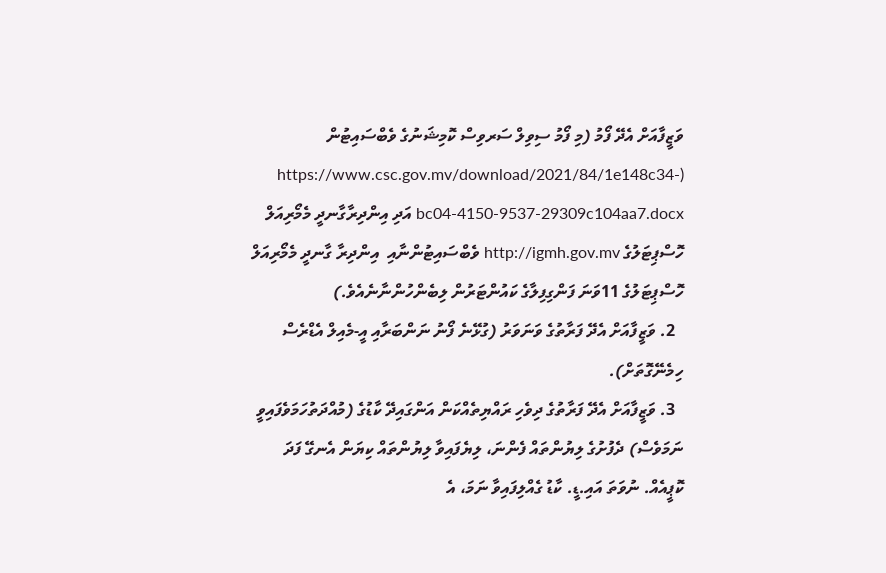ވަޒީފާއަށް އެދޭ ފޯމު (މި ފޯމު ސިވިލް ސަރވިސް ކޮމިޝަނުގެ ވެބްސައިޓުން (https://www.csc.gov.mv/download/2021/84/1e148c34-bc04-4150-9537-29309c104aa7.docx އަދި އިންދިރާގާނދީ މެމޯރިއަލް ހޮސްޕިޓަލުގެ http://igmh.gov.mv ވެބްސައިޓުންނާއި  އިންދިރާ ގާނދީ މެމޯރިއަލް ހޮސްޕިޓަލުގެ 11ވަނަ ފަންގިފިލާގެ ކައުންޓަރުން ލިބެންހުންނާނެއެވެ.)
  2. ވަޒީފާއަށް އެދޭ ފަރާތުގެ ވަނަވަރު (ގުޅޭނެ ފޯނު ނަންބަރާއި އީ-މެއިލް އެޑްރެސް ހިމެނޭގޮތަށް).
  3. ވަޒީފާއަށް އެދޭ ފަރާތުގެ ދިވެހި ރައްޔިތެއްކަން އަންގައިދޭ ކާޑުގެ (މުއްދަތުހަމަވެފައިވީ ނަމަވެސް) ދެފުށުގެ ލިޔުންތައް ފެންނަ، ލިޔެފައިވާ ލިޔުންތައް ކިޔަން އެނގޭ ފަދަ ކޮޕީއެއް. ނުވަތަ އައި.ޑީ. ކާޑު ގެއްލިފައިވާ ނަމަ، އެ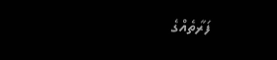ފަރާތެއްގެ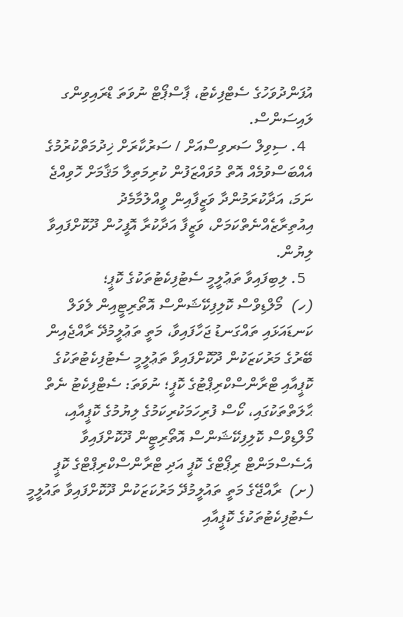އުފަންދުވަހުގެ ސެޓްފިކެޓު، ޕާސްޕޯޓް ނުވަތަ ޑްރައިވިންގ ލައިސަންސް.
  4. ސިވިލް ސަރވިސްއަށް / ސަރުކާރަށް ޚިދުމަތްކުރުމުގެ އެއްބަސްވުމެއް އޮތް މުވައްޒަފުން ކުރިމަތިލާ މަޤާމަށް ހޮވިއްޖެ ނަމަ، އަދާކުރަމުންދާ ވަޒީފާއިން ވީއްލުމާމެދު އިއުތިރާޒެއްނެތްކަމަށް، ވަޒީފާ އަދާކުރާ އޮފީހުން ދޫކޮށްފައިވާ ލިޔުން.
  5. ލިބިފައިވާ ތަޢުލީމީ ސެޓުފިކެޓުތަކުގެ ކޮޕީ؛
(ހ)  މޯލްޑިވްސް ކޮލިފިކޭޝަންސް އޮތޯރިޓީއިން ލެވަލް ކަނޑައަޅައި ތައްގަނޑު ޖަހާފައިވާ، މަތީ ތަޢުލީމުދޭ ރާއްޖެއިން ބޭރުގެ މަރުކަޒަކުން ދޫކޮށްފައިވާ ތަޢުލީމީ ސެޓުފިކެޓުތަކުގެ ކޮޕީއާއި ޓްރާންސްކްރިޕްޓުގެ ކޮޕީ؛ ނުވަތަ: ސެޓްފިކެޓު ނެތް ޙާލަތްތަކުގައި، ކޯސް ފުރިހަމަކުރިކަމުގެ ލިޔުމުގެ ކޮޕީއާއި، މޯލްޑިވްސް ކޮލިފިކޭޝަންސް އޮތޯރިޓީން ދޫކޮށްފައިވާ އެސެސްމަންޓް ރިޕޯޓްގެ ކޮޕީ އަދި ޓްރާންސްކްރިޕްޓްގެ ކޮޕީ
(ށ)  ރާއްޖޭގެ މަތީ ތައުލީމުދޭ މަރުކަޒަކުން ދޫކޮށްފައިވާ ތައުލީމީ ސެޓުފިކެޓުތަކުގެ ކޮޕީއާއި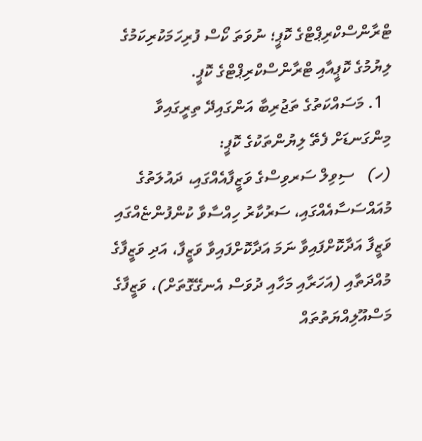ޓްރާންސްކްރިޕްޓްގެ ކޮޕީ؛ ނުވަތަ ކޯސް ފުރިހަމަކުރިކަމުގެ ލިޔުމުގެ ކޮޕީއާއި ޓްރާންސްކްރިޕްޓްގެ ކޮޕީ.
  1. މަސައްކަތުގެ ތަޖުރިބާ އަންގައިދޭ ތިރީގައިވާ މިންގަނޑަށް ފެތޭ ލިޔުންތަކުގެ ކޮޕީ:
(ހ)   ސިވިލް ސަރވިސްގެ ވަޒީފާއެއްގައި، ދައުލަތުގެ މުއައްސަސާއެއްގައި، ސަރުކާރު ހިއްސާވާ ކުންފުންޏެއްގައި ވަޒީފާ އަދާކޮށްފައިވާ ނަމަ އަދާކޮށްފައިވާ ވަޒީފާ، އަދި ވަޒީފާގެ މުއްދަތާއި (އަހަރާއި މަހާއި ދުވަސް އެނގޭގޮތަށް)، ވަޒީފާގެ މަސްއޫލިއްޔަތުތައް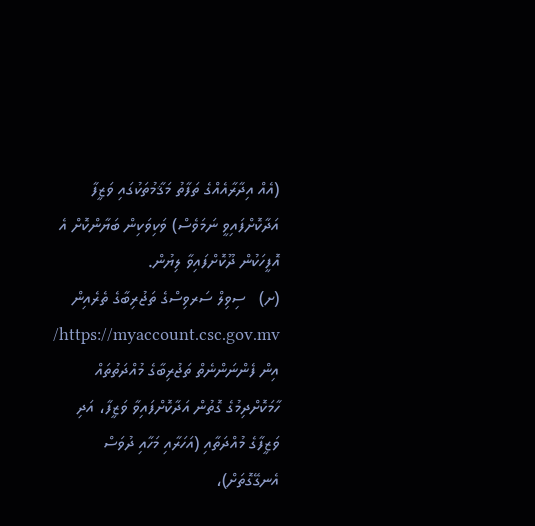(އެއް އިދާރާއެއްގެ ތަފާތު މަޤާމުތަކުގައި ވަޒީފާ އަދާކޮށްފައިވީ ނަމަވެސް) ވަކިވަކިން ބަޔާންކޮށް އެ އޮފީހަކުން ދޫކޮށްފައިވާ ލިޔުން.
(ށ)   ސިވިލް ސަރވިސްގެ ތަޖުރިބާގެ ތެރެއިން https://myaccount.csc.gov.mv/ އިން ފެންނަންނެތް ތަޖުރިބާގެ މުއްދަތުތައް ހާމަކޮށްދިމުގެ ގޮތުން އަދާކޮށްފައިވާ ވަޒީފާ، އަދި ވަޒީފާގެ މުއްދަތާއި (އަހަރާއި މަހާއި ދުވަސް އެނގޭގޮތަށް)،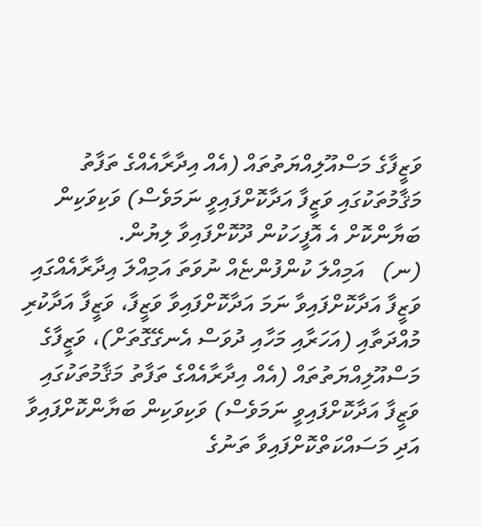ވަޒީފާގެ މަސްއޫލިއްޔަތުތައް (އެއް އިދާރާއެއްގެ ތަފާތު މަޤާމުތަކުގައި ވަޒީފާ އަދާކޮށްފައިވީ ނަމަވެސް) ވަކިވަކިން ބަޔާންކޮށް އެ އޮފީހަކުން ދޫކޮށްފައިވާ ލިޔުން.
(ނ)   އަމިއްލަ ކުންފުންޏެއް ނުވަތަ އަމިއްލަ އިދާރާއެއްގައި ވަޒީފާ އަދާކޮށްފައިވާ ނަމަ އަދާކޮށްފައިވާ ވަޒީފާ، ވަޒީފާ އަދާކުރި މުއްދަތާއި (އަހަރާއި މަހާއި ދުވަސް އެނގޭގޮތަށް)، ވަޒީފާގެ މަސްއޫލިއްޔަތުތައް (އެއް އިދާރާއެއްގެ ތަފާތު މަޤާމުތަކުގައި ވަޒީފާ އަދާކޮށްފައިވީ ނަމަވެސް) ވަކިވަކިން ބަޔާންކޮށްފައިވާ އަދި މަސައްކަތްކޮށްފައިވާ ތަނުގެ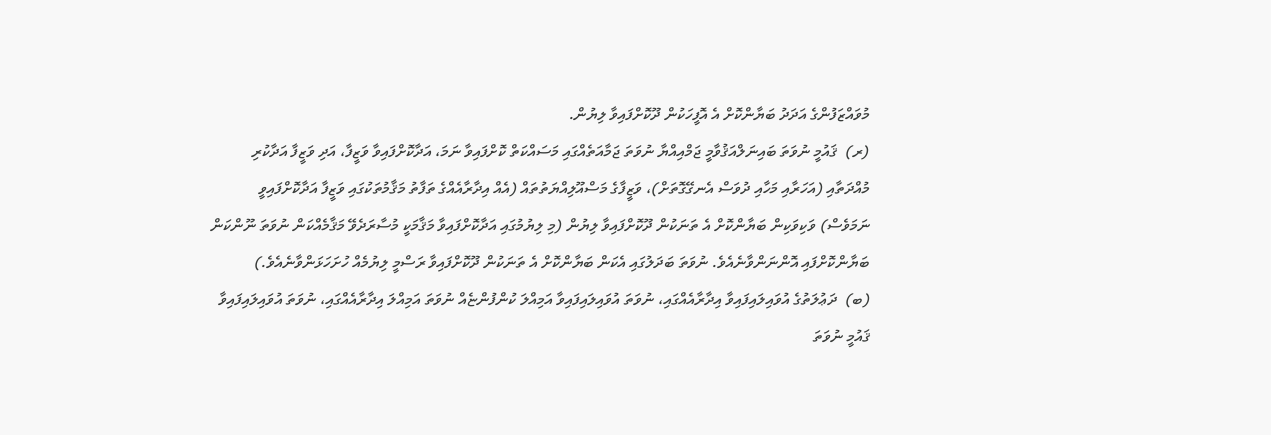މުވައްޒަފުންގެ އަދަދު ބަޔާންކޮށް އެ އޮފީހަކުން ދޫކޮށްފައިވާ ލިޔުން.
(ރ)  ޤައުމީ ނުވަތަ ބައިނަލްއަޤުވާމީ ޖަމްއިއްޔާ ނުވަތަ ޖަމާއަތެއްގައި މަސައްކަތް ކޮށްފައިވާ ނަމަ، އަދާކޮށްފައިވާ ވަޒީފާ، އަދި ވަޒީފާ އަދާކުރި މުއްދަތާއި (އަހަރާއި މަހާއި ދުވަސް އެނގޭގޮތަށް)، ވަޒީފާގެ މަސްއޫލިއްޔަތުތައް (އެއް އިދާރާއެއްގެ ތަފާތު މަޤާމުތަކުގައި ވަޒީފާ އަދާކޮށްފައިވީ ނަމަވެސް) ވަކިވަކިން ބަޔާންކޮށް އެ ތަނަކުން ދޫކޮށްފައިވާ ލިޔުން (މި ލިޔުމުގައި އަދާކޮށްފައިވާ މަޤާމަކީ މުސާރަދެވޭ މަޤާމެއްކަން ނުވަތަ ނޫންކަން ބަޔާންކޮށްފައި އޮންނަންވާނެއެވެ. ނުވަތަ ބަދަލުގައި އެކަން ބަޔާންކޮށް އެ ތަނަކުން ދޫކޮށްފައިވާ ރަސްމީ ލިޔުމެއް ހުށަހަޅަންވާނެއެވެ.)
(ބ)  ދަޢުލަތުގެ އުވައިލައިފައިވާ އިދާރާއެއްގައި، ނުވަތަ އުވައިލައިފައިވާ އަމިއްލަ ކުންފުންޏެއް ނުވަތަ އަމިއްލަ އިދާރާއެއްގައި، ނުވަތަ އުވައިލައިފައިވާ ޤައުމީ ނުވަތަ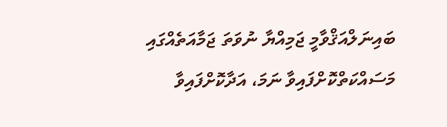ބައިނަލްއަޤްވާމީ ޖަމިއްޔާ ނުވަތަ ޖަމާއަތެއްގައި މަސައްކަތްކޮށްފައިވާ ނަމަ، އަދާކޮށްފައިވާ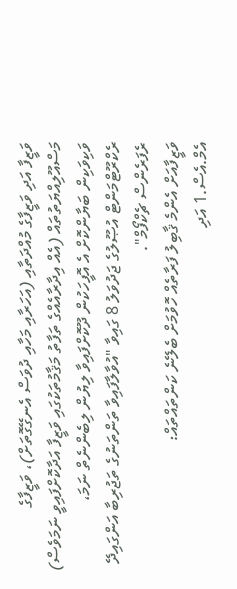ވަޒީފާ އަދި ވަޒީފާގެ މުއްދަތާއި (އަހަރާއި މަހާއި ދުވަސް އެނގޭގޮތަށް)، ވަޒީފާގެ މަސްއޫލިއްޔަތުތައް (އެއް އިދާރާއެއްގެ ތަފާތު މަޤާމުތަކުގައި ވަޒީފާ އަދާކޮށްފައިވީ ނަމަވެސް) ވަކިވަކިން ބަޔާންކޮށް އެ އޮފީހަކުން ދޫކޮށްފައިވާ ލިޔުން ލިބެންނެތް ނަމަ، ރެކްރޫޓްމަންޓް އުޞޫލުގެ ޖަދުވަލު 8 ގައިވާ "އުވާލާފައިވާ ތަންތަނުގެ ތަޖުރިބާ އަންގައިދޭ ރެފަރެންސް ޗެކްފޯމް".
ވަޒީފާއަށް އެންމެ ޤާބިލު ފަރާތެއް ހޮވުމަށް ބެލޭނެ ކަންތައްތައް:
އެމް.އެސް.1 އަދި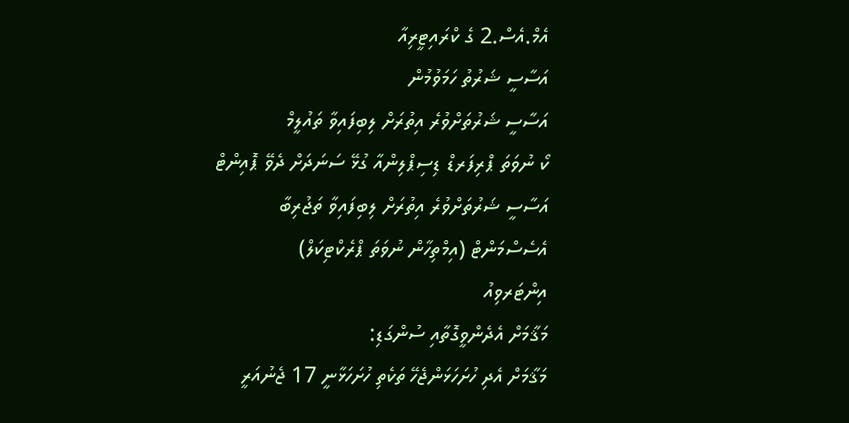އެމް.އެސް.2 ގެ ކްރައިޓީރިއާ
އަސާސީ ޝަރުތު ހަމަވުމުން
އަސާސީ ޝަރުތަށްވުރެ އިތުރަށް ލިބިފައިވާ ތައުލީމް
ކޯ ނުވަތަ ޕްރިފަރޑް ޑިސިޕްލިންއާ ގުޅޭ ސަނަދަށް ދެވޭ ޕޮއިންޓް
އަސާސީ ޝަރުތަށްވުރެ އިތުރަށް ލިބިފައިވާ ތަޖުރިބާ
އެސެސްމަންޓް (އިމްތިހާން ނުވަތަ ޕްރެކްޓިކަލް)
އިންޓަރވިއު
މަޤާމަށް އެދެންވީގޮތާއި ސުންގަޑި:
މަޤާމަށް އެދި ހުށަހަޅަންޖެހޭ ތަކެތި ހުށަހަޅާނީ 17 ޖެނުއަރީ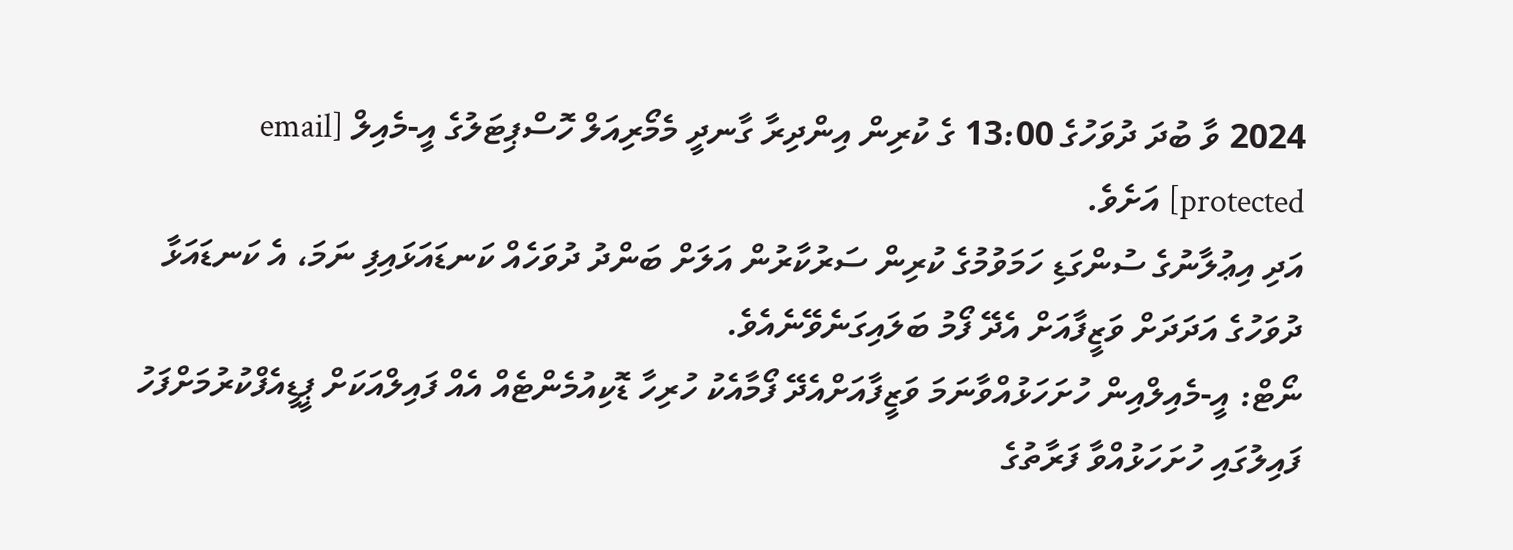2024 ވާ ބުދަ ދުވަހުގެ 13:00 ގެ ކުރިން އިންދިރާ ގާނދީ މެމޯރިއަލް ހޮސްޕިޓަލުގެ އީ-މެއިލް [email protected] އަށެވެ.
އަދި އިޢުލާނުގެ ސުންގަޑި ހަމަވުމުގެ ކުރިން ސަރުކާރުން އަލަށް ބަންދު ދުވަހެއް ކަނޑައަޅައިފި ނަމަ، އެ ކަނޑައަޅާ ދުވަހުގެ އަދަދަށް ވަޒީފާއަށް އެދޭ ފޯމު ބަލައިގަނެވޭނެއެވެ.
ނޯޓް: އީ-މެއިލްއިން ހުށަހަޅުއްވާނަމަ ވަޒީފާއަށްއެދޭ ފޯމާއެކު ހުރިހާ ޑޮކިއުމެންޓެއް އެއް ފައިލްއަކަށް ޕީޑީއެފްކުރުމަށްފަހު ފައިލުގައި ހުށަހަޅުއްވާ ފަރާތުގެ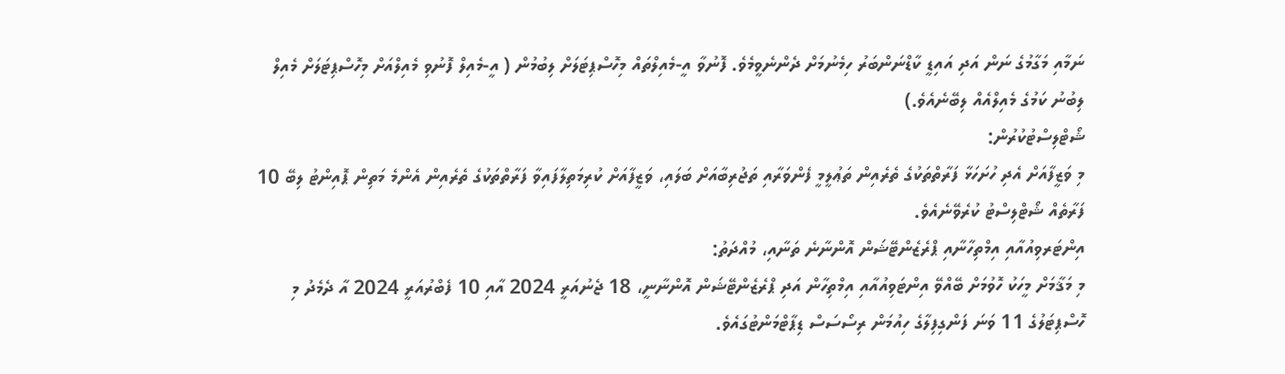ނަމާއި މަގާމުގެ ނަން އަދި އައިޑީ ކާޑްނަންބަރު ހިމެނުމަށް ދެންނެވީމެވެ. ފޮނުވާ އީ-މެއިލްތައް މިހޮސްޕިޓަލަށް ލިބުމުން ( އީ-މެއިލް ފޮނުވި މެއިލްއަށް މިހޮސްޕިޓަލަށް މެއިލް ލިބުނު ކަމުގެ މެއިލްއެއް ލިބޭނެއެވެ.)
ޝޯޓްލިސްޓުކުރުން:
މި ވަޒީފާއަށް އެދި ހުށަހަޅާ ފަރާތްތަކުގެ ތެރެއިން ތަޢުލީމީ ފެންވަރާއި ތަޖުރިބާއަށް ބަލައި، ވަޒީފާއަށް ކުރިމަތިލާފައިވާ ފަރާތްތަކުގެ ތެރެއިން އެންމެ މަތިން ޕޮއިންޓު ލިބޭ 10 ފަރާތެއް ޝޯޓްލިސްޓު ކުރެވޭނެއެވެ.
އިންޓަރވިއުއާއި އިމްތިހާނާއި ޕްރެޒެންޓޭޝަން އޮންނާނެ ތަނާއި، މުއްދަތު:
މި މަޤާމަށް މީހަކު ހޮވުމަށް ބޭއްވޭ އިންޓަވިއުއާއި އިމްތިހާން އަދި ޕްރެޒެންޓޭޝަން އޮންނާނީ، 18 ޖެނުއަރީ 2024 އާއި 10 ފެބްރުއަރީ 2024 އާ ދެމެދު މި ހޮސްޕިޓަލުގެ 11 ވަނަ ފަންގިފިލާގެ ހިއުމަން ރިސޯސަސް ޑިޕާޓްމަންޓުގައެވެ.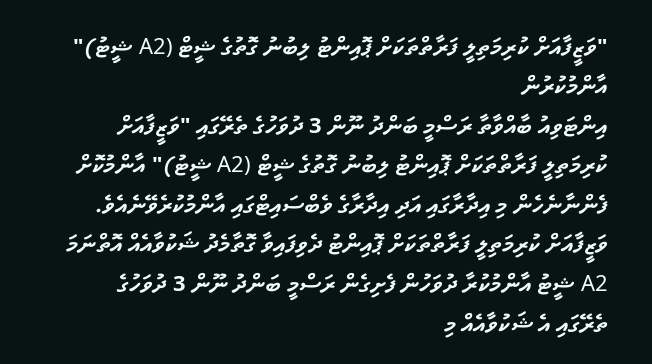"ވަޒީފާއަށް ކުރިމަތިލީ ފަރާތްތަކަށް ޕޮއިންޓު ލިބުނު ގޮތުގެ ޝީޓް (A2 ޝީޓު)" އާންމުކުރުން
އިންޓަވިއު ބާއްވާތާ ރަސްމީ ބަންދު ނޫން 3 ދުވަހުގެ ތެރޭގައި "ވަޒީފާއަށް ކުރިމަތިލީ ފަރާތްތަކަށް ޕޮއިންޓު ލިބުނު ގޮތުގެ ޝީޓް (A2 ޝީޓު)" އާންމުކޮށް ފެންނާނެހެން މި އިދާރާގައި އަދި އިދާރާގެ ވެބްސައިޓްގައި އާންމުކުރެވޭނެއެވެ. ވަޒީފާއަށް ކުރިމަތިލީ ފަރާތްތަކަށް ޕޮއިންޓު ދެވިފައިވާ ގޮތާމެދު ޝަކުވާއެއް އޮތްނަމަ A2 ޝީޓު އާންމުކުރާ ދުވަހުން ފެށިގެން ރަސްމީ ބަންދު ނޫން 3 ދުވަހުގެ ތެރޭގައި އެ ޝަކުވާއެއް މި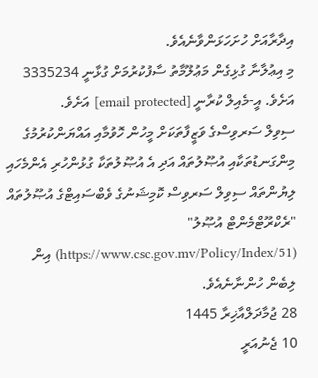އިދާރާއަށް ހުށަހަޅަންވާނެއެވެ.
މި އިޢުލާނާ ގުޅިގެން މަޢުލޫމާތު ސާފުކުރުމަށް ގުޅާނީ 3335234 އަށެވެ. އީ-މެއިލް ކުރާނީ [email protected] އަށެވެ.
ސިވިލް ސަރވިސްގެ ވަޒީފާތަކަށް މީހުން ހޮވުމާއި އައްޔަންކުރުމުގެ މިންގަނޑުތަކާއި އުޞޫލުތައް އަދި އެ އުޞޫލުތަކާ ގުޅުންހުރި އެންމެހައި ލިޔުންތައް ސިވިލް ސަރވިސް ކޮމިޝަނުގެ ވެބްސައިޓްގެ އުޞޫލުތައް "ރެކްރޫޓްމެންޓް އުޞޫލު" (https://www.csc.gov.mv/Policy/Index/51) އިން ލިބެން ހުންނާނެއެވެ.
28 ޖުމާދަލްއާޚިރާ 1445
10 ޖެނުއަރީ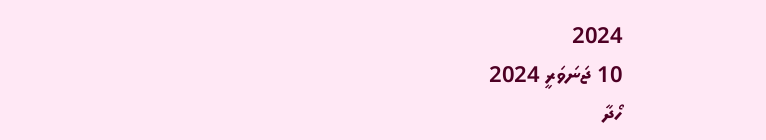2024
10 ޖަނަވަރީ 2024
ހޯދާ